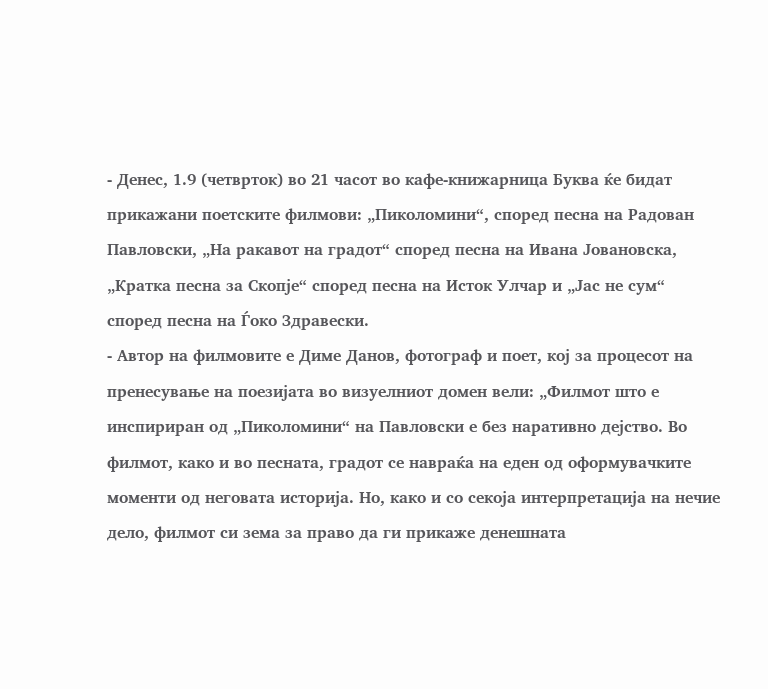- Денес, 1.9 (четврток) во 21 часот во кафе-книжарница Буква ќе бидат прикажани поетските филмови: „Пиколомини“, според песна на Радован Павловски, „На ракавот на градот“ според песна на Ивана Јовановска, „Кратка песна за Скопје“ според песна на Исток Улчар и „Јас не сум“ според песна на Ѓоко Здравески.
- Автор на филмовите е Диме Данов, фотограф и поет, кој за процесот на пренесување на поезијата во визуелниот домен вели: „Филмот што е инспириран од „Пиколомини“ на Павловски е без наративно дејство. Во филмот, како и во песната, градот се навраќа на еден од оформувачките моменти од неговата историја. Но, како и со секоја интерпретација на нечие дело, филмот си зема за право да ги прикаже денешната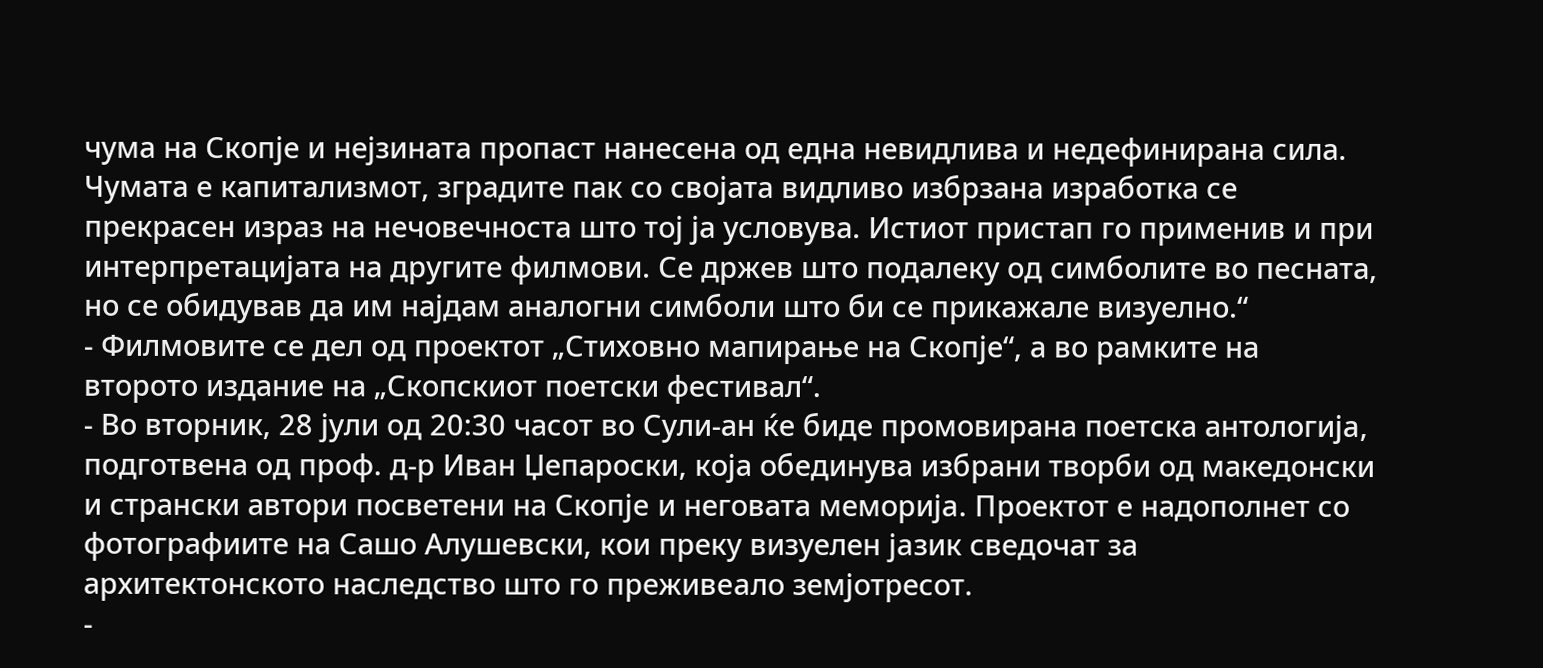чума на Скопје и нејзината пропаст нанесена од една невидлива и недефинирана сила. Чумата е капитализмот, зградите пак со својата видливо избрзана изработка се прекрасен израз на нечовечноста што тој ја условува. Истиот пристап го применив и при интерпретацијата на другите филмови. Се држев што подалеку од симболите во песната, но се обидував да им најдам аналогни симболи што би се прикажале визуелно.“
- Филмовите се дел од проектот „Стиховно мапирање на Скопје“, а во рамките на второто издание на „Скопскиот поетски фестивал“.
- Во вторник, 28 јули од 20:30 часот во Сули-ан ќе биде промовирана поетска антологиja, подготвена од проф. д-р Иван Џепароски, која обединува избрани творби од македонски и странски автори посветени на Скопje и неговата мемориja. Проектот е надополнет со фотографиите на Сашо Алушевски, кои преку визуелен jaзик сведочат за архитектонското наследство што го преживeaло земјотресот.
-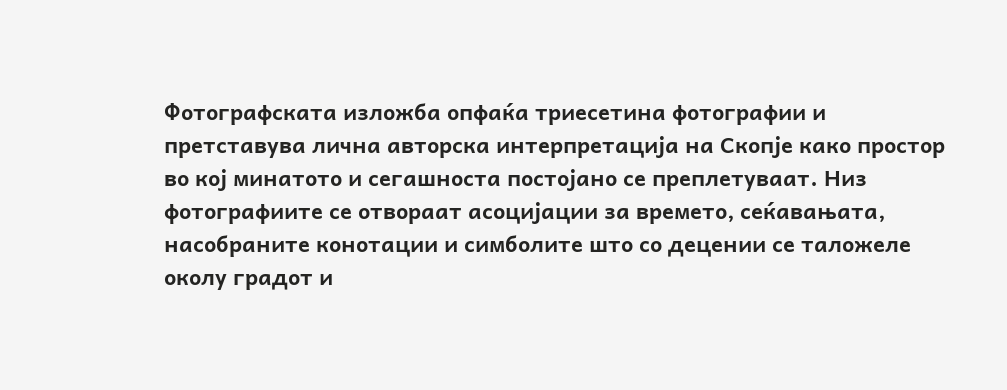Фотографската изложба опфаќа триесетина фотографии и претставува лична авторска интерпретациja на Скопje како простор во кој минатото и сегашноста постоjaно се преплетуваат. Низ фотографиите се отвораат асоциjaции за времето, сеќавањaта, насобраните конотации и симболите што со децении се таложеле околу градот и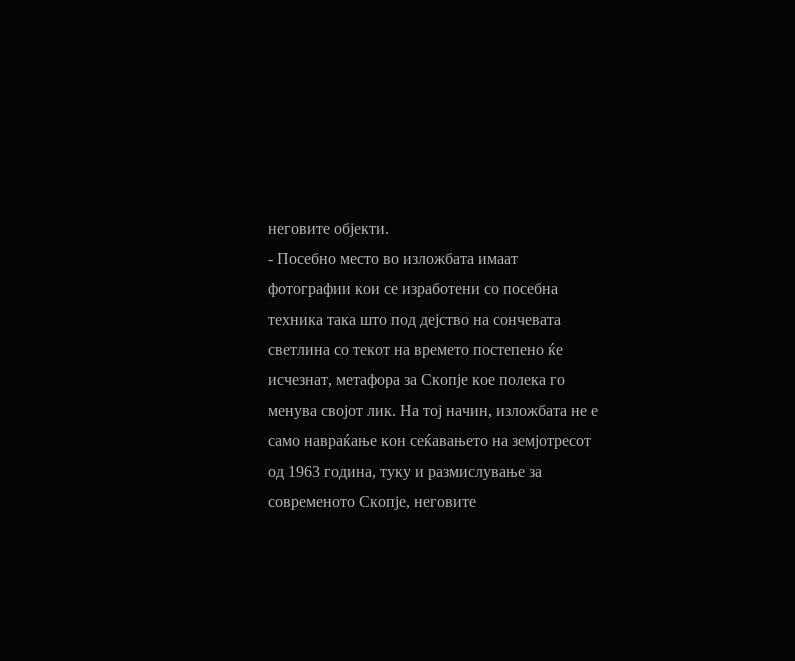неговите обjeкти.
- Посебно место во изложбата имаат фотографии кои се изработени со посебна техника така што под дejство на сончевата светлина со текот на времето постепено ќе исчезнат, метафора за Скопje кое полека го менува своjот лик. На тоj начин, изложбата не е само навраќање кон сеќавањето на земјотресот од 1963 година, туку и размислување за современото Скопje, неговите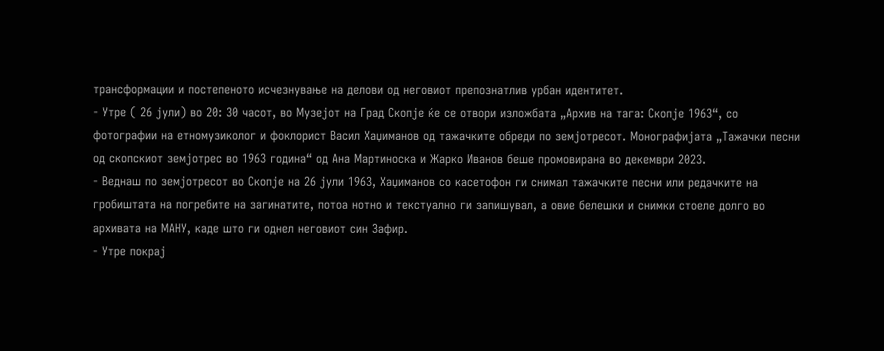трансформации и постепеното исчезнувањe на делови од неговиот препознатлив урбан идентитет.
- Утре ( 26 јули) во 20: 30 часот, во Музејот на Град Скопје ќе се отвори изложбата „Архив на тага: Скопје 1963“, со фотографии на етномузиколог и фоклорист Васил Хаџиманов од тажачките обреди по земјотресот. Монографијата „Тажачки песни од скопскиот земјотрес во 1963 година“ од Ана Мартиноска и Жарко Иванов беше промовирана во декември 2023.
- Веднаш по земјотресот во Скопје на 26 јули 1963, Хаџиманов со касетофон ги снимал тажачките песни или редачките на гробиштата на погребите на загинатите, потоа нотно и текстуално ги запишувал, а овие белешки и снимки стоеле долго во архивата на МАНУ, каде што ги однел неговиот син Зафир.
- Утре покрај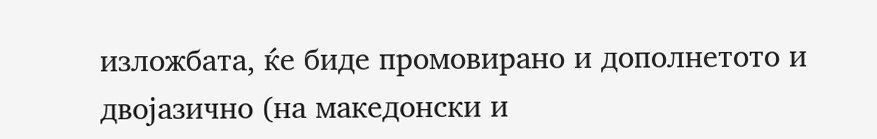изложбата, ќе биде промовирано и дополнетото и двојазично (на македонски и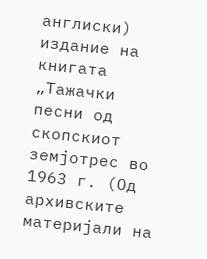англиски) издание на книгата „Тажачки песни од скопскиот земјотрес во 1963 г. (Од архивските материјали на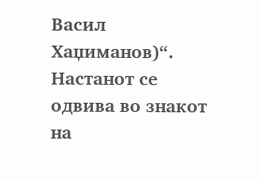Васил Хаџиманов)“. Настанот се одвива во знакот на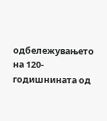одбележувањето на 120-годишнината од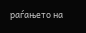раѓањето на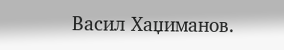Васил Хаџиманов.